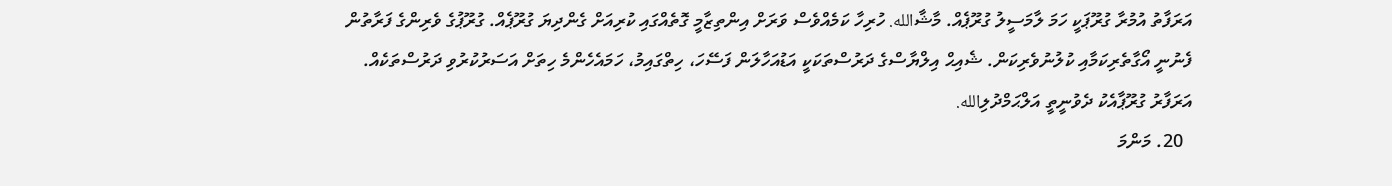އަރަފާތު އުމުރާ ގުރޫޕަކީ ހަމަ ލާމަސީލު ގުރޫޕެއް. މާޝާالله. ހުރިހާ ކަމެއްވެސް ވަރަށް އިންތިޒާމީ ގޮތެއްގައި ކުރިއަށް ގެންދިޔަ ގުރޫޕެއް. ގުރޫޕުގެ ވެރިންގެ ފަރާތުން ފެނުނީ އޯގާތެރިކަމާއި ކުލުނުވެރިކަން. ޝެއިޙް އިލްޔާސްގެ ދަރުސްތަކަކީ އަޑުއަހާލަން ފަސޭހަ، ހިތްގައިމު، ހަމައެހެންމެ ހިތަށް އަސަރުކުރުވި ދަރުސްތަކެއް. އަރަފާރު ގުރޫޕާއެކު ދެވުނީތީ އަލްޙަމްދުލިالله.
  20. މަންމަ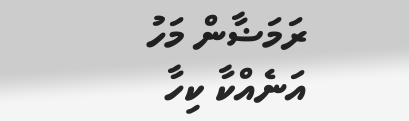ރަމަޟާން މަހު އަނެއްކާ ކިހާ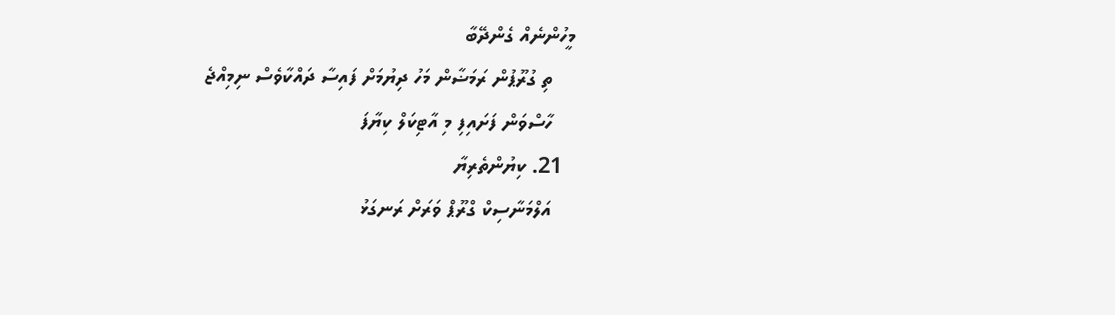މީހުންނެއް ގެންދޭބާ
    ތި ގުރޫޕުން ރަމަޟާން މަހު ދިޔުމަށް ފައިސާ ދައްކާވެސް ނިމިއްޖެ
    ހާސްވަން ފަށައިފި މި އާޓިކަލް ކިޔާފަ
  21. ކިޔުންތެރިޔާ
    އަލްމަނާސިކް ގްރޫޕް ވަރަށް ރަނގަޅު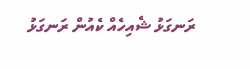ރަނގަޅު ޝެއިހެއް ކެއުން ރަނގަޅު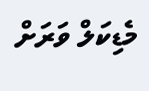މެޑިކަލް ވަރަށް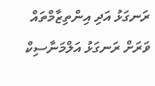ރަނގަޅު އަދި އިންތިޒާމްތައް ވަރަށް ރަނގަޅު އަލްމަނާސިކް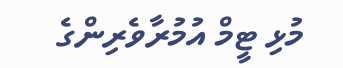މުޅި ޓީމް އުމުރާވެރިންގެ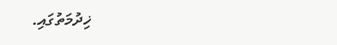ޚިދުމަތުގައި.